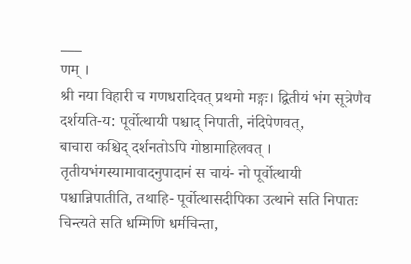___
णम् ।
श्री नया विहारी च गणधरादिवत् प्रथमो मङ्गः। द्वितीयं भंग सूत्रेणैव दर्शयति-य: पूर्वोत्थायी पश्चाद् निपाती, नंदिपेणवत्,
बाचारा कश्चिद् दर्शनतोऽपि गोष्ठामाहिलवत् । तृतीयभंगस्यामावादनुपादानं स चायं- नो पूर्वोत्थायी पश्चान्निपातीति, तथाहि- पूर्वोत्थासदीपिका उत्थाने सति निपातः चिन्त्यते सति धम्मिणि धर्मचिन्ता,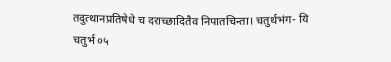तदुत्थानप्रतिषेधे च दराच्छादितैव निपातचिन्ता। चतुर्थभंग- यि चतुर्भ ०५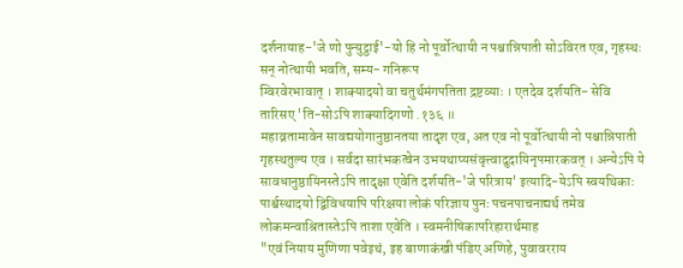दर्शनायाह-'जे णो पुन्युट्ठाई'-यो हि नो पूर्वोत्थायी न पश्चान्निपाती सोऽविरत एव, गृहस्थः सन् नोत्थायी भवति, सम्य- गनिरूप
ग्विरवेरभावात् । शाक्यादयो वा चतुर्थमंगपतिता द्रष्टव्याः । एतदेव दर्शयति- सेवि तारिसए 'ति-सोऽपि शाक्यादिगणो .१३६ ॥
महाव्रतामावेन सावद्ययोगानुष्ठानतया तादृश एव, अत एव नो पूर्वोत्थायी नो पश्चान्निपाती गृहस्थतुल्य एव । सर्वदा सारंभकत्वेन उभयथाप्यसंवृत्त्वादुदायिनृपमारकवत् । अन्येऽपि ये सावधानुष्ठायिनस्तेऽपि तादृक्षा एवेति दर्शयति-'जे परित्राय' इत्यादि-येऽपि स्वयथिकाः पार्श्वस्थादयो द्विविधयापि परिक्षया लोकं परिज्ञाय पुनः पचनपाचनाद्यर्थ तमेव लोकमन्वाश्रितास्तेऽपि ताशा एवेति । स्वमनीषिकापरिहारार्थमाह
"एवं नियाय मुणिणा पवेइथं, इह बाणाकंखी पंडिए अणिहे, पुवावरराय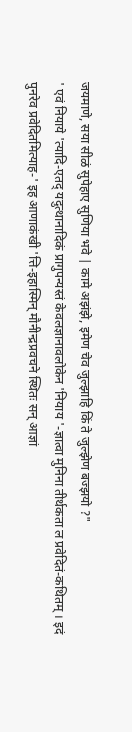जयमाणे, सया सीळं सुपेहाए सुणिया भवे | कामे अझंझे, इमेण चेव जुल्झाहि किं ते जुल्झेण बज्झयो ?"
' एवं नियाये 'त्यादि-एतद् यदुत्थानादिकं प्रागुपन्यस्तं केवलज्ञानावलोकेन 'नियाय '-ज्ञात्वा मुनिना तीर्थकता ल प्रवेदितं-कथितम् । इदं पुनरेव प्रवेदितमित्याह-' इह आणाकंखी 'त्ति-इहास्मिन् मौनीन्द्रप्रवचने स्थितः सन् आज्ञां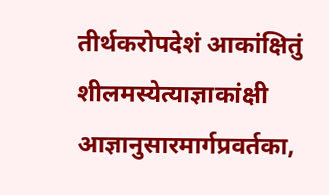तीर्थकरोपदेशं आकांक्षितुं शीलमस्येत्याज्ञाकांक्षी आज्ञानुसारमार्गप्रवर्तका,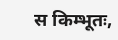स किम्भूतः,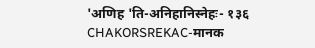'अणिह 'ति-अनिहानिस्नेहः- १३६
CHAKORSREKAC-मानक